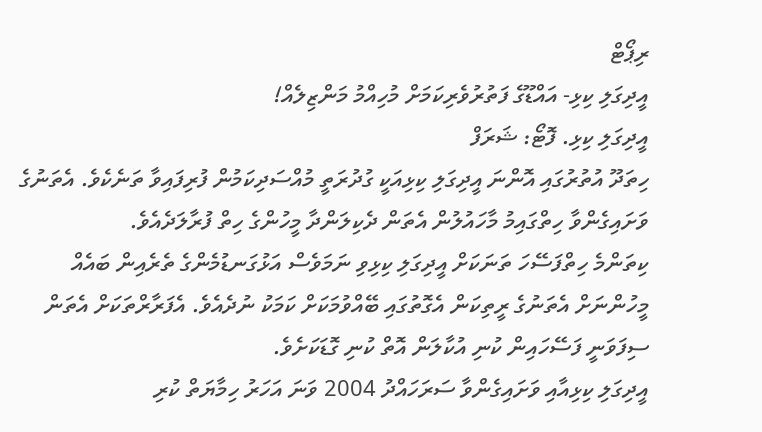ރިޕޯޓް
އީދިގަލި ކިޅި- އައްޑޫގެ ފަތުރުވެރިކަމަށް މުހިއްމު މަންޒިލެއް!
އީދިގަލި ކިޅި. ފޮޓޯ: ޝަރަފް
ހިތަދޫ އުތުރުގައި އޮންނަ އީދިގަލި ކިޅިއަކީ ގުދުރަތީ މުއްސަދިކަމުން ފުރިފައިވާ ތަނެކެވެ. އެތަނުގެ ވަށައިގެންވާ ހިތްގައިމު މާހައުލުން އެތަން ދެކިލަންދާ މީހުންގެ ހިތް ފުރާލަދެއެވެ.
ކިތަންމެ ހިތްފަސޭހަ ތަނަކަށް އީދިގަލި ކިޅިވި ނަމަވެސް އަޅުގަނޑުމެންގެ ތެރެއިން ބައެއް މީހުންނަށް އެތަނުގެ ރީތިކަން އެގޮތުގައި ބޭއްވުމަކަށް ކަމަކު ނުދެއެވެ. އެފަރާރްތަކަށް އެތަން ސިފަވަނީ ފަސޭހައިން ކުނި އުކާލަން އޮތް ކުނި ގޮޑަކަށެވެ.
އީދިގަލި ކިޅިއާއި ވަށައިގެންވާ ސަރަހައްދު 2004 ވަނަ އަހަރު ހިމާޔަތް ކުރި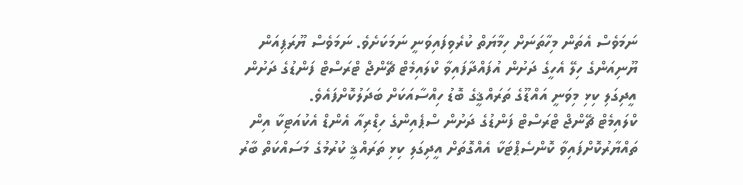ނަމަވެސް އެތަން މިހާތަނަށް ހިމާޔަތް ކުރެވިފައިވަނީ ނަމަކަށެވެ. ނަމަވެސް ޔޫރަޕިއަން ޔޫނިއަންގެ ހިލޭ އެހީގެ ދަށުން އުފައްދާފައިވާ ކްލައިމެޓް ޗޭންޖް ޓްރަސްޓް ފަންޑުގެ ދަށުން އީދިގަލި ކިޅި މިވަނީ އައްޑޫގެ ތަރައްޤީގެ ބޮޑު ހިއްސާއަކަށް ބަދަލުކޮށްފައެވެ.
ކްލައިމެޓް ޗޭންޖް ޓްރަސްޓް ފަންޑުގެ ދަށުން ސްޕެއިންގެ ހިޑްރިއާ އެންޑް އެކުއަޓިކާ އިން ތައްޔާރުކޮށްފައިވާ ކޮންސެޕްޓަކާ އެއްގޮތަށް އީދިގަލި ކިޅި ތަރައްޤީ ކުރުމުގެ މަސައްކަތް ބާރު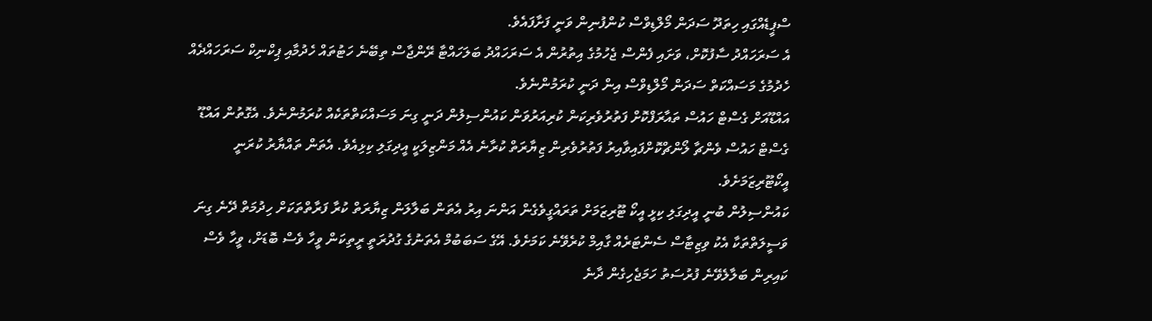ސްޕީޑެއްގައި ހިތަދޫ ސަދަން މޯލްޑިވްސް ކުންފުނިން ވަނީ ފަށާފައެވެ.
އެ ސަރަހައްދު ސާފުކޮށް، ވަށައި ފެންސް ޖެހުމުގެ އިތުރުން އެ ސަރަހައްދު ބަލަހައްޓާ ރޭންޖާސް ތިބޭނެ ހަޓުތައް ހެދުމާއި ޕިކްނިކް ސަރަހައްދެއް ހެދުމުގެ މަސައްކަތް ސަދަން މޯލްޑިވްސް އިން ދަނީ ކުރަމުންނެވެ.
އައްޑޫއަށް ގެސްޓް ހައުސް ތައާރަފްކޮށް ފަތުރުވެރިކަން ކުރިއަރުވަން ކައުންސިލުން ދަނީ ގިނަ މަސައްކަތްތަކެއް ކުރަމުންނެވެ. އެގޮތުން އައްޑޫ ގެސްޓް ހައުސް ވެންޗާ ލޯންޗްކޮށްފައިވާއިރު ފަތުރުވެރިން ޒިޔާރަތް ކުރާނެ އެއް މަންޒިލަކީ އީދިގަލި ކިޅިއެވެ. އެތަން ތައްޔާރު ކުރަނީ އީކޯޓޫރިޒަމަށެވެ.
ކައުންސިލުން ބުނީ އީދިގަލި ކިޅީ އީކޯ ޓޫރިޒަމަށް ތަރައްގީވެގެން އަންނަ އިރު އެތަން ބަލާލަން ޒިޔާރަތް ކުރާ ފަރާތްތަކަށް ހިދުމަތް ދޭނެ ގިނަ ވަސީލަތްތަކާ އެކު ވިޒިޓާސް ސެންޓަރެއް ގާއިމް ކުރެވޭނެ ކަމަށެވެ. އޭގެ ސަބަބުމް އެތަނުގެ ގުދުރަތީ ރީތިކަން ވީހާ ވެސް ބޮޑަށް، ވީހާ ވެސް ކައިރިން ބަލާލެވޭނެ ފުރުސަތު ހަމަޖެހިގެން ދާނެ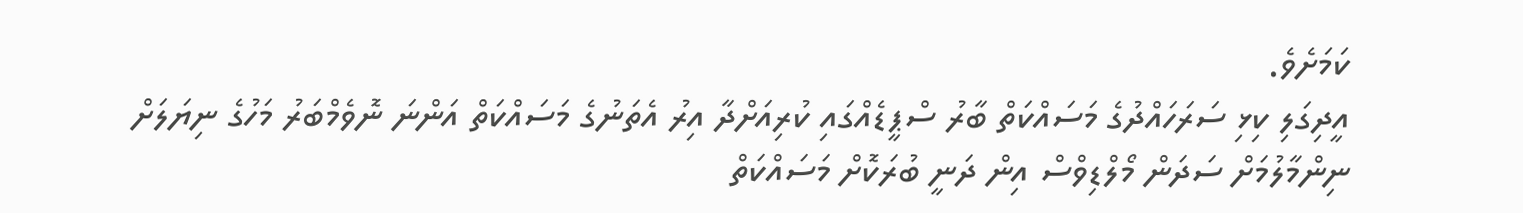ކަމަށެވެ.
އީދިގަލި ކިޅި ސަރަހައްދުގެ މަސައްކަތް ބާރު ސްޕީޑެއްގައި ކުރިއަށްދާ އިރު އެތަނުގެ މަސައްކަތް އަންނަ ނޮވެމްބަރު މަހުގެ ނިޔަލަށް ނިންމާލުމަށް ސަދަން މޯލްޑިވްސް އިން ދަނީ ބުރަކޮށް މަސައްކަތް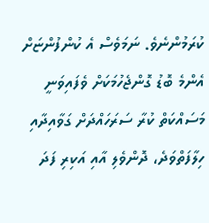ކުރަމުންނެވެ. ނަމަވެސް އެ ކުންފުންޏަށް އެންމެ ބޮޑު ގޮންޖެހުމަކަށް ވެފައިވަނީ މަސައްކަތް ކުރާ ސަރަހައްދަށް ގަވާއިދާއި ހިލާފަތްވަދެ، ދޮންވެލި އާއި އަކިރި ފަދަ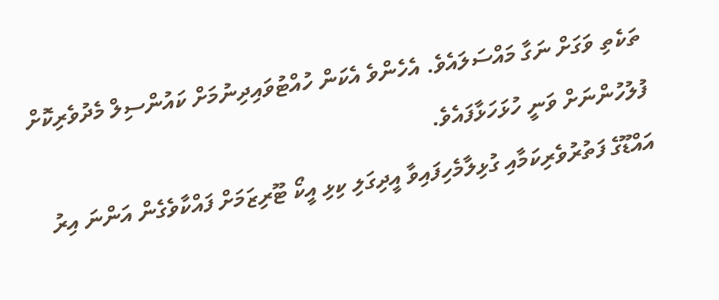ތަކެތި ވަގަށް ނަގާ މައްސަލައެވެ. އެހެންވެ އެކަން ހުއްޓުވައިދިނުމަށް ކައުންސިލް މެދުވެރިކޮށް ފުލުހުންނަށް ވަނީ ހުޅަހަޅާފައެވެ.
އައްޑޫގެ ފަތުރުވެރިކަމާއި ގުޅިލާމެހިފައިވާ އީދިގަލި ކިޅި އީކޯ ޓޫރިޒަމަށް ފައްކާވެގެން އަންނަ އިރު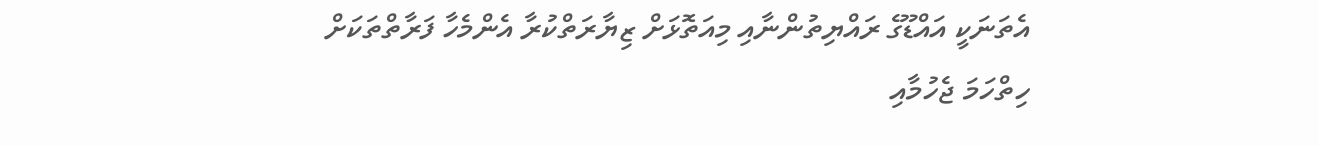އެތަނަކީ އައްޑޫގެ ރައްޔިތުންނާއި މިއަތޮޅަށް ޒިޔާރަތްކުރާ އެންމެހާ ފަރާތްތަކަށް ހިތްހަމަ ޖެހުމާއި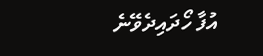އުފާ ހޯދައިދެވޭނެ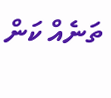ތަނެއް ކަން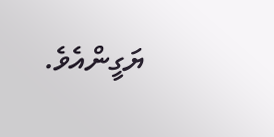ޔަގީންއެވެ.